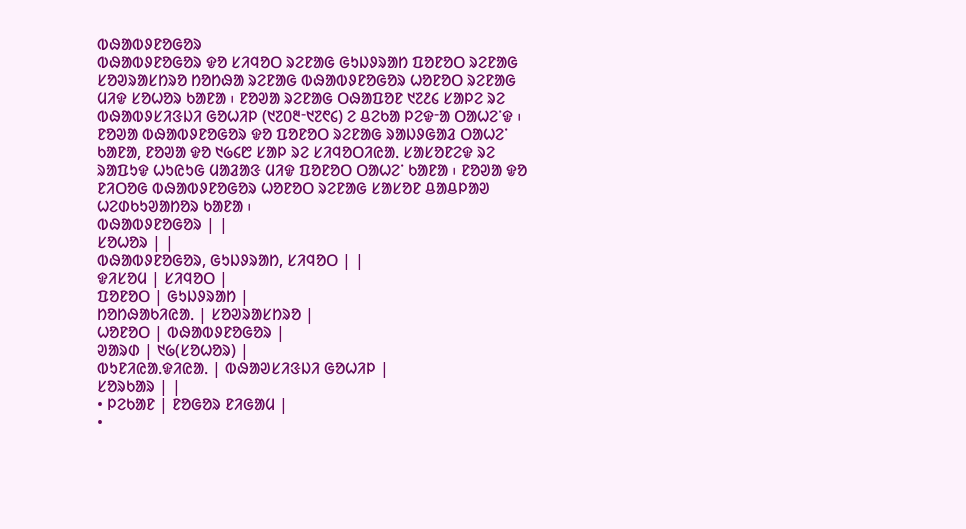ᱵᱷᱟᱵᱽᱱᱚᱜᱚᱨ
ᱵᱷᱟᱵᱽᱱᱚᱜᱚᱨ ᱫᱚ ᱥᱤᱧᱚᱛ ᱨᱮᱱᱟᱜ ᱜᱩᱡᱽᱨᱟᱴ ᱯᱚᱱᱚᱛ ᱨᱮᱱᱟᱜ ᱥᱚᱣᱨᱟᱥᱴᱨᱚ ᱴᱚᱴᱷᱟ ᱨᱮᱱᱟᱜ ᱵᱷᱟᱵᱽᱱᱚᱜᱚᱨ ᱦᱚᱱᱚᱛ ᱨᱮᱱᱟᱜ ᱢᱤᱫ ᱥᱚᱦᱚᱨ ᱠᱟᱱᱟ ᱾ ᱱᱚᱣᱟ ᱨᱮᱱᱟᱜ ᱛᱷᱟᱯᱚᱱ ᱑᱗᱒᱔ ᱥᱟᱞᱮ ᱨᱮ ᱵᱷᱟᱵᱽᱥᱤᱝᱡᱤ ᱜᱚᱦᱤᱞ (᱑᱗᱐᱓ᱼ᱑᱗᱖᱔) ᱮ ᱪᱮᱠᱟ ᱞᱮᱫᱼᱟ ᱛᱟᱦᱮᱸᱫ ᱾ ᱱᱚᱣᱟ ᱵᱷᱟᱵᱽᱱᱚᱜᱚᱨ ᱫᱚ ᱯᱚᱱᱚᱛ ᱨᱮᱱᱟᱜ ᱨᱟᱡᱽᱜᱟᱲ ᱛᱟᱦᱮᱸ ᱠᱟᱱᱟ, ᱱᱚᱣᱟ ᱫᱚ ᱑᱙᱔᱘ ᱥᱟᱞ ᱨᱮ ᱥᱤᱧᱚᱛᱤᱭᱟᱹ ᱥᱟᱥᱚᱱᱮᱫ ᱨᱮ ᱨᱟᱯᱩᱫ ᱦᱩᱭᱩᱜ ᱢᱟᱲᱟᱝ ᱢᱤᱫ ᱯᱚᱱᱚᱛ ᱛᱟᱦᱮᱸ ᱠᱟᱱᱟ ᱾ ᱱᱚᱣᱟ ᱫᱚ ᱱᱤᱛᱚᱜ ᱵᱷᱟᱵᱽᱱᱚᱜᱚᱨ ᱦᱚᱱᱚᱛ ᱨᱮᱱᱟᱜ ᱥᱟᱥᱚᱱ ᱪᱟᱪᱞᱟᱣ ᱦᱮᱰᱠᱩᱣᱟᱴᱚᱨ ᱠᱟᱱᱟ ᱾
ᱵᱷᱟᱵᱽᱱᱚᱜᱚᱨ | |
ᱥᱚᱦᱚᱨ | |
ᱵᱷᱟᱵᱽᱱᱚᱜᱚᱨ, ᱜᱩᱡᱽᱨᱟᱴ, ᱥᱤᱧᱚᱛ | |
ᱫᱤᱥᱚᱢ | ᱥᱤᱧᱚᱛ |
ᱯᱚᱱᱚᱛ | ᱜᱩᱡᱽᱨᱟᱴ |
ᱴᱚᱴᱷᱟᱠᱤᱭᱟᱹ | ᱥᱚᱣᱨᱟᱥᱴᱨᱚ |
ᱦᱚᱱᱚᱛ | ᱵᱷᱟᱵᱽᱱᱚᱜᱚᱨ |
ᱣᱟᱨᱰ | ᱑᱙(ᱥᱚᱦᱚᱨ) |
ᱵᱩᱱᱤᱭᱟᱹᱫᱤᱭᱟᱹ | ᱵᱷᱟᱣᱥᱤᱝᱡᱤ ᱜᱚᱦᱤᱞ |
ᱥᱚᱨᱠᱟᱨ | |
• ᱞᱮᱠᱟᱱ | ᱱᱚᱜᱚᱨ ᱱᱤᱜᱟᱢ |
•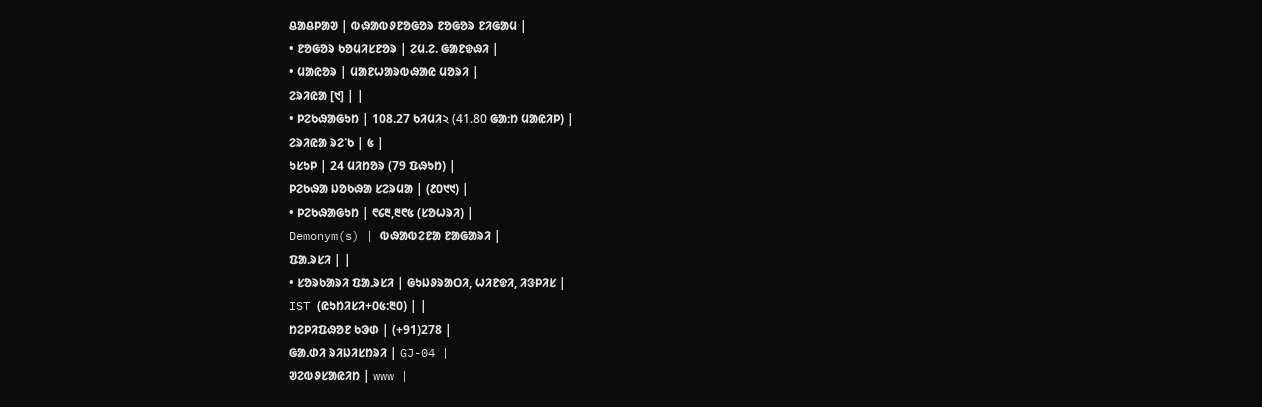ᱪᱟᱪᱞᱟᱣ | ᱵᱷᱟᱵᱽᱱᱚᱜᱚᱨ ᱱᱚᱜᱚᱨ ᱱᱤᱜᱟᱢ |
• ᱱᱚᱜᱚᱨ ᱠᱚᱢᱤᱥᱱᱚᱨ | ᱮᱢ.ᱮ. ᱜᱟᱱᱫᱷᱤ |
• ᱢᱟᱭᱚᱨ | ᱢᱟᱱᱦᱟᱨᱵᱷᱟᱭ ᱢᱚᱨᱤ |
ᱮᱨᱤᱭᱟ [᱑] | |
• ᱞᱮᱠᱷᱟᱜᱩᱴ | 108.27 ᱠᱤᱢᱤ২ (41.80 ᱜᱟᱺᱴ ᱢᱟᱭᱤᱞ) |
ᱮᱨᱤᱭᱟ ᱨᱮᱸᱠ | ᱕ |
ᱩᱥᱩᱞ | 24 ᱢᱤᱴᱚᱨ (79 ᱯᱷᱩᱴ) |
ᱞᱮᱠᱷᱟ ᱡᱚᱠᱷᱟ ᱥᱮᱨᱢᱟ | (᱒᱐᱑᱑) |
• ᱞᱮᱠᱷᱟᱜᱩᱴ | ᱖᱔᱓,᱓᱖᱕ (ᱥᱚᱦᱨᱤ) |
Demonym(s) | ᱵᱷᱟᱵᱮᱱᱟ ᱱᱟᱜᱟᱨᱤ |
ᱯᱟᱹᱨᱥᱤ | |
• ᱥᱚᱨᱠᱟᱨᱤ ᱯᱟᱹᱨᱥᱤ | ᱜᱩᱡᱽᱨᱟᱛᱤ, ᱦᱤᱱᱫᱤ, ᱤᱝᱞᱤᱥ |
IST (ᱭᱩᱴᱤᱥᱤ+᱐᱕:᱓᱐) | |
ᱴᱮᱞᱤᱯᱷᱚᱱ ᱠᱳᱰ | (+91)278 |
ᱜᱟᱹᱰᱤ ᱨᱤᱡᱤᱥᱴᱨᱤ | GJ-04 |
ᱣᱮᱵᱽᱥᱟᱭᱤᱴ | www |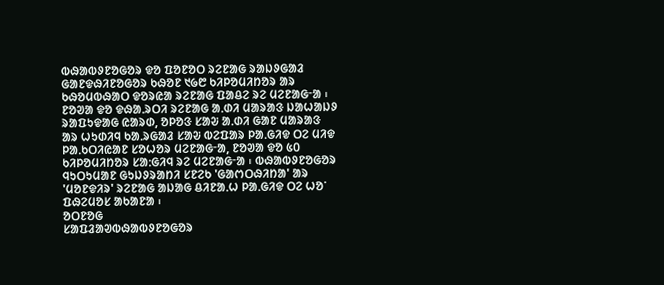ᱵᱷᱟᱵᱽᱱᱚᱜᱚᱨ ᱫᱚ ᱯᱚᱱᱚᱛ ᱨᱮᱱᱟᱜ ᱨᱟᱡᱽᱜᱟᱲ ᱜᱟᱱᱫᱷᱤᱱᱚᱜᱚᱨ ᱠᱷᱚᱱ ᱑᱙᱘ ᱠᱤᱞᱚᱢᱤᱴᱚᱨ ᱟᱨ ᱠᱷᱚᱢᱵᱷᱟᱛ ᱫᱚᱨᱭᱟ ᱨᱮᱱᱟᱜ ᱯᱟᱪᱮ ᱨᱮ ᱢᱮᱱᱟᱜᱼᱟ ᱾ ᱱᱚᱣᱟ ᱫᱚ ᱫᱷᱟᱹᱨᱛᱤ ᱨᱮᱱᱟᱜ ᱟᱹᱰᱤ ᱢᱟᱨᱟᱝ ᱡᱟᱦᱟᱡᱽ ᱨᱟᱯᱩᱫᱟᱜ ᱭᱟᱨᱰ, ᱚᱞᱚᱝ ᱥᱟᱶ ᱟᱹᱰᱤ ᱜᱟᱱ ᱢᱟᱨᱟᱝ ᱟᱨ ᱦᱩᱰᱤᱧ ᱠᱟᱹᱨᱜᱟᱲ ᱥᱟᱶ ᱵᱮᱯᱟᱨ ᱞᱟᱹᱜᱤᱫ ᱛᱮ ᱢᱤᱫ ᱞᱟᱹᱠᱛᱤᱭᱟᱱ ᱥᱚᱦᱚᱨ ᱢᱮᱱᱟᱜᱼᱟ, ᱱᱚᱣᱟ ᱫᱚ ᱕᱐ ᱠᱤᱞᱚᱢᱤᱴᱚᱨ ᱥᱟᱺᱜᱤᱧ ᱨᱮ ᱢᱮᱱᱟᱜᱼᱟ ᱾ ᱵᱷᱟᱵᱽᱱᱚᱜᱚᱨ ᱧᱩᱛᱩᱢᱟᱱ ᱜᱩᱡᱽᱨᱟᱴᱤ ᱥᱱᱮᱠ 'ᱜᱟᱬᱛᱷᱤᱴᱟ' ᱟᱨ 'ᱢᱚᱱᱫᱤᱨ' ᱨᱮᱱᱟᱜ ᱟᱡᱟᱜ ᱪᱤᱱᱟᱹᱦ ᱞᱟᱹᱜᱤᱫ ᱛᱮ ᱦᱚᱸ ᱯᱷᱮᱢᱚᱥ ᱟᱠᱟᱱᱟ ᱾
ᱚᱛᱱᱚᱜ
ᱥᱟᱯᱲᱟᱣᱵᱷᱟᱵᱽᱱᱚᱜᱚᱨ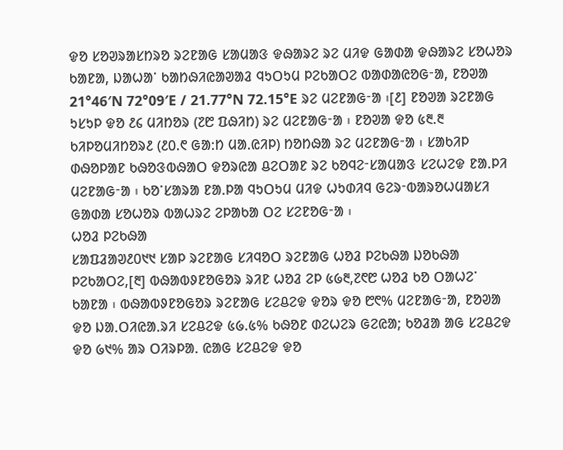ᱫᱚ ᱥᱚᱣᱨᱟᱥᱴᱨᱚ ᱨᱮᱱᱟᱜ ᱥᱟᱢᱟᱝ ᱫᱷᱟᱨᱮ ᱨᱮ ᱢᱤᱫ ᱜᱟᱰᱟ ᱫᱷᱟᱨᱮ ᱥᱚᱦᱚᱨ ᱠᱟᱱᱟ, ᱡᱟᱦᱟᱸ ᱠᱟᱴᱷᱤᱭᱟᱣᱟᱲ ᱧᱩᱛᱩᱢ ᱞᱮᱠᱟᱛᱮ ᱵᱟᱰᱟᱭᱚᱜᱼᱟ, ᱱᱚᱣᱟ 21°46′N 72°09′E / 21.77°N 72.15°E ᱨᱮ ᱢᱮᱱᱟᱜᱼᱟ ᱾[᱒] ᱱᱚᱣᱟ ᱨᱮᱱᱟᱜ ᱩᱥᱩᱞ ᱫᱚ ᱒᱔ ᱢᱤᱴᱚᱨ (᱗᱘ ᱯᱷᱤᱴ) ᱨᱮ ᱢᱮᱱᱟᱜᱼᱟ ᱾ ᱱᱚᱣᱟ ᱫᱚ ᱕᱓.᱓ ᱠᱤᱞᱚᱢᱤᱴᱚᱨ᱒ (᱒᱐.᱖ ᱜᱟᱺᱴ ᱢᱟᱹᱭᱤᱞ) ᱴᱚᱴᱷᱟ ᱨᱮ ᱢᱮᱱᱟᱜᱼᱟ ᱾ ᱥᱟᱠᱤᱞ ᱰᱷᱚᱞᱟᱱ ᱠᱷᱚᱝᱵᱷᱟᱛ ᱫᱚᱨᱭᱟ ᱪᱮᱛᱟᱱ ᱨᱮ ᱠᱚᱧᱮᱼᱥᱟᱢᱟᱝ ᱥᱮᱦᱮᱫ ᱱᱟᱹᱞᱤ ᱢᱮᱱᱟᱜᱼᱟ ᱾ ᱠᱚᱸᱥᱟᱨᱟ ᱱᱟᱹᱞᱟ ᱧᱩᱛᱩᱢ ᱢᱤᱫ ᱦᱩᱰᱤᱧ ᱜᱮᱨᱼᱵᱟᱨᱚᱦᱢᱟᱥᱤ ᱜᱟᱰᱟ ᱥᱚᱦᱚᱨ ᱵᱟᱦᱨᱮ ᱮᱞᱟᱠᱟ ᱛᱮ ᱥᱮᱱᱚᱜᱼᱟ ᱾
ᱦᱚᱲ ᱞᱮᱠᱷᱟ
ᱥᱟᱯᱲᱟᱣ᱒᱐᱑᱑ ᱥᱟᱞ ᱨᱮᱱᱟᱜ ᱥᱤᱧᱚᱛ ᱨᱮᱱᱟᱜ ᱦᱚᱲ ᱞᱮᱠᱷᱟ ᱡᱚᱠᱷᱟ ᱞᱮᱠᱟᱛᱮ,[᱓] ᱵᱷᱟᱵᱽᱱᱚᱜᱚᱨ ᱨᱤᱱ ᱦᱚᱲ ᱮᱞ ᱕᱙᱓,᱗᱖᱘ ᱦᱚᱲ ᱠᱚ ᱛᱟᱦᱮᱸ ᱠᱟᱱᱟ ᱾ ᱵᱷᱟᱵᱽᱱᱚᱜᱚᱨ ᱨᱮᱱᱟᱜ ᱥᱮᱪᱮᱫ ᱫᱚᱨ ᱫᱚ ᱘᱖% ᱢᱮᱱᱟᱜᱼᱟ, ᱱᱚᱣᱟ ᱫᱚ ᱡᱟᱹᱛᱤᱭᱟᱹᱨᱤ ᱥᱮᱪᱮᱫ ᱕᱙.᱕% ᱠᱷᱚᱱ ᱰᱮᱦᱮᱨ ᱜᱮᱭᱟ; ᱠᱚᱲᱟ ᱟᱜ ᱥᱮᱪᱮᱫ ᱫᱚ ᱙᱑% ᱟᱨ ᱛᱤᱨᱞᱟᱹ ᱭᱟᱜ ᱥᱮᱪᱮᱫ ᱫᱚ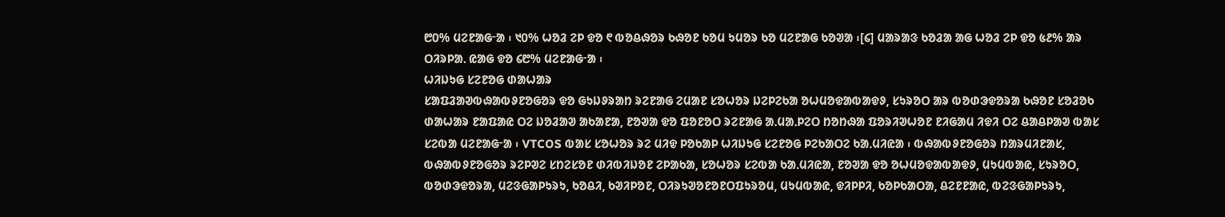᱘᱐% ᱢᱮᱱᱟᱜᱼᱟ ᱾ ᱑᱐% ᱦᱚᱲ ᱮᱞ ᱫᱚ ᱖ ᱵᱚᱪᱷᱚᱨ ᱠᱷᱚᱱ ᱠᱚᱢ ᱩᱢᱚᱨ ᱠᱚ ᱢᱮᱱᱟᱜ ᱠᱚᱣᱟ ᱾[᱔] ᱢᱟᱨᱟᱝ ᱠᱚᱲᱟ ᱟᱜ ᱦᱚᱲ ᱮᱞ ᱫᱚ ᱕᱒% ᱟᱨ ᱛᱤᱨᱞᱟᱹ ᱭᱟᱜ ᱫᱚ ᱔᱘% ᱢᱮᱱᱟᱜᱼᱟ ᱾
ᱦᱤᱡᱩᱜ ᱥᱮᱱᱚᱜ ᱰᱟᱦᱟᱨ
ᱥᱟᱯᱲᱟᱣᱵᱷᱟᱵᱽᱱᱚᱜᱚᱨ ᱫᱚ ᱜᱩᱡᱽᱨᱟᱴ ᱨᱮᱱᱟᱜ ᱮᱢᱟᱱ ᱥᱚᱦᱚᱨ ᱡᱮᱞᱮᱠᱟ ᱚᱦᱢᱚᱫᱟᱵᱟᱫᱽ, ᱥᱩᱨᱚᱛ ᱟᱨ ᱵᱚᱰᱳᱫᱚᱨᱟ ᱠᱷᱚᱱ ᱥᱚᱲᱚᱠ ᱰᱟᱦᱟᱨ ᱱᱟᱯᱟᱭ ᱛᱮ ᱡᱚᱲᱟᱣ ᱟᱠᱟᱱᱟ, ᱱᱚᱣᱟ ᱫᱚ ᱯᱚᱱᱚᱛ ᱨᱮᱱᱟᱜ ᱟᱹᱢᱟᱹᱞᱮᱛ ᱴᱚᱴᱷᱟ ᱯᱚᱨᱤᱣᱦᱚᱱ ᱱᱤᱜᱟᱢ ᱤᱫᱤ ᱛᱮ ᱪᱟᱪᱞᱟᱣ ᱵᱟᱥ ᱥᱮᱵᱟ ᱢᱮᱱᱟᱜᱼᱟ ᱾ VTCOS ᱵᱟᱥ ᱥᱚᱦᱚᱨ ᱨᱮ ᱢᱤᱫ ᱞᱚᱠᱟᱞ ᱦᱤᱡᱩᱜ ᱥᱮᱱᱚᱜ ᱞᱮᱠᱟᱛᱮ ᱠᱟᱹᱢᱤᱭᱟ ᱾ ᱵᱷᱟᱵᱽᱱᱚᱜᱚᱨ ᱴᱟᱨᱢᱤᱱᱟᱥ, ᱵᱷᱟᱵᱽᱱᱚᱜᱚᱨ ᱨᱮᱞᱣᱮ ᱥᱴᱮᱥᱚᱱ ᱰᱤᱵᱤᱡᱚᱱ ᱮᱞᱟᱠᱟ, ᱥᱚᱦᱚᱨ ᱥᱮᱵᱟ ᱠᱟᱹᱢᱤᱭᱟ, ᱱᱚᱣᱟ ᱫᱚ ᱚᱦᱢᱚᱫᱟᱵᱟᱫᱽ, ᱢᱩᱢᱵᱟᱭ, ᱥᱩᱨᱚᱛ, ᱵᱚᱰᱳᱫᱚᱨᱟ, ᱢᱮᱝᱜᱟᱞᱩᱨᱩ, ᱠᱚᱪᱤ, ᱠᱣᱤᱞᱚᱱ, ᱛᱤᱨᱩᱣᱚᱱᱚᱱᱛᱯᱩᱨᱚᱢ, ᱢᱩᱢᱵᱟᱭ, ᱫᱤᱞᱞᱤ, ᱠᱚᱞᱠᱟᱛᱟ, ᱪᱮᱱᱱᱟᱭ, ᱵᱮᱝᱜᱟᱞᱩᱨᱩ,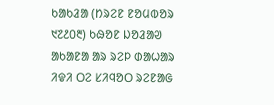ᱠᱟᱠᱲᱟ (ᱴᱨᱮᱱ ᱱᱚᱢᱵᱚᱨ ᱑᱗᱒᱐᱓) ᱠᱷᱚᱱ ᱡᱚᱲᱟᱣ ᱟᱠᱟᱱᱟ ᱟᱨ ᱨᱮᱞ ᱰᱟᱦᱟᱨ ᱤᱫᱤ ᱛᱮ ᱥᱤᱧᱚᱛ ᱨᱮᱱᱟᱜ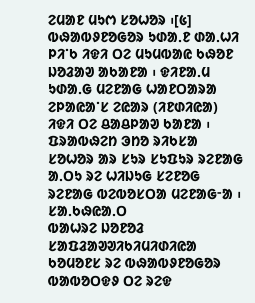ᱮᱢᱟᱱ ᱢᱩᱬ ᱥᱚᱦᱚᱨ ᱾[᱕] ᱵᱷᱟᱵᱽᱱᱚᱜᱚᱨ ᱩᱰᱟᱹᱱ ᱰᱟᱹᱦᱤ ᱞᱤᱸᱠ ᱤᱫᱤ ᱛᱮ ᱢᱩᱢᱵᱟᱭ ᱠᱷᱚᱱ ᱡᱚᱲᱟᱣ ᱟᱠᱟᱱᱟ ᱾ ᱫᱤᱱᱟᱹᱢ ᱩᱰᱟᱹᱜ ᱢᱮᱱᱟᱜ ᱦᱟᱱᱛᱟᱨᱟ ᱮᱞᱟᱭᱟᱸᱥ ᱮᱭᱟᱨ (ᱤᱱᱰᱤᱭᱟ) ᱤᱫᱤ ᱛᱮ ᱪᱟᱪᱞᱟᱣ ᱠᱟᱱᱟ ᱾ ᱯᱨᱟᱵᱷᱮᱴ ᱳᱴᱚ ᱨᱤᱠᱥᱟ ᱥᱚᱦᱚᱨ ᱟᱨ ᱥᱩᱨ ᱥᱩᱯᱩᱨ ᱨᱮᱱᱟᱜ ᱟᱹᱛᱩ ᱨᱮ ᱦᱤᱡᱩᱜ ᱥᱮᱱᱚᱜ ᱨᱮᱱᱟᱜ ᱵᱮᱵᱚᱥᱛᱟ ᱢᱮᱱᱟᱜᱼᱟ ᱾
ᱥᱟᱹᱠᱷᱭᱟᱹᱛ
ᱵᱟᱦᱨᱮ ᱡᱚᱱᱚᱲ
ᱥᱟᱯᱲᱟᱣᱣᱤᱠᱤᱢᱤᱰᱤᱭᱟ ᱠᱚᱢᱚᱱᱥ ᱨᱮ ᱵᱷᱟᱵᱽᱱᱚᱜᱚᱨ ᱵᱟᱵᱚᱛᱫᱽ ᱛᱮ ᱨᱮᱫ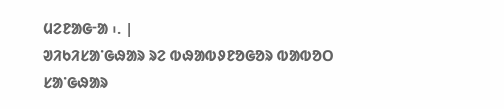ᱢᱮᱱᱟᱜᱼᱟ ᱾. |
ᱣᱤᱠᱤᱥᱟᱸᱜᱷᱟᱨ ᱨᱮ ᱵᱷᱟᱵᱽᱱᱚᱜᱚᱨ ᱵᱟᱵᱚᱛ ᱥᱟᱸᱜᱷᱟᱨ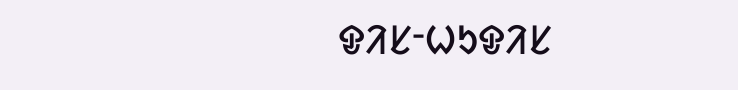ᱫᱤᱥᱼᱦᱩᱫᱤᱥ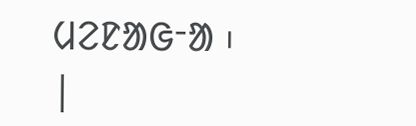ᱢᱮᱱᱟᱜᱼᱟ ᱾ |